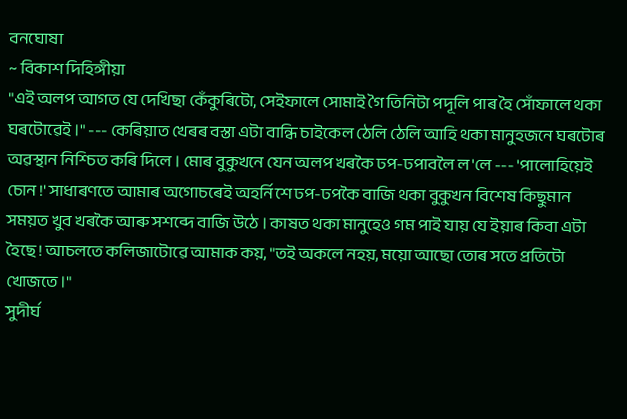বনঘোষা
~ বিকাশ দিহিঙ্গীয়া
"এই অলপ আগত যে দেখিছা কেঁকুৰিটো, সেইফালে সোমাই গৈ তিনিটা পদূলি পাৰ হৈ সোঁফালে থকা ঘৰটোৱেই ।" --- কেৰিয়াত খেৰৰ বস্তা এটা বান্ধি চাইকেল ঠেলি ঠেলি আহি থকা মানুহজনে ঘৰটোৰ অৱস্থান নিশ্চিত কৰি দিলে । মোৰ বুকুখনে যেন অলপ খৰকৈ ঢপ-ঢপাবলৈ ল'লে --- 'পালোহিয়েই চোন !' সাধাৰণতে আমাৰ অগোচৰেই অহৰ্নিশে ঢপ-ঢপকৈ বাজি থকা বুকুখন বিশেষ কিছুমান সময়ত খুব খৰকৈ আৰু সশব্দে বাজি উঠে । কাষত থকা মানুহেও গম পাই যায় যে ইয়াৰ কিবা এটা হৈছে ! আচলতে কলিজাটোৱে আমাক কয়, "তই অকলে নহয়, ময়ো আছো তোৰ সতে প্ৰতিটো খোজতে ।"
সুদীৰ্ঘ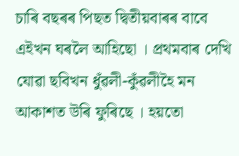চাৰি বছৰৰ পিছত দ্বিতীয়বাৰৰ বাবে এইখন ঘৰলৈ আহিছো । প্ৰথমবাৰ দেখি যোৱা ছবিখন ধুঁৱলী-কুঁৱলীহৈ মন আকাশত উৰি ফুৰিছে । হয়তো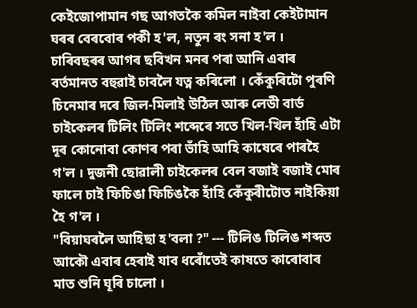কেইজোপামান গছ আগতকৈ কমিল নাইবা কেইটামান ঘৰৰ বেৰবোৰ পকী হ'ল, নতুন ৰং সনা হ'ল । চাৰিবছৰৰ আগৰ ছবিখন মনৰ পৰা আনি এবাৰ বৰ্তমানত বহুৱাই চাবলৈ যত্ন কৰিলো । কেঁকুৰিটো পুৰণি চিনেমাৰ দৰে জিল-মিলাই উঠিল আৰু লেডী বাৰ্ড চাইকেলৰ টিলিং টিলিং শব্দেৰে সতে খিল-খিল হাঁহি এটা দূৰ কোনোবা কোণৰ পৰা ভাঁহি আহি কাষেৰে পাৰহৈ গ'ল । দুজনী ছোৱালী চাইকেলৰ বেল বজাই বজাই মোৰ ফালে চাই ফিচিঙা ফিচিঙকৈ হাঁহি কেঁকুৰীটোত নাইকিয়া হৈ গ'ল ।
"বিয়াঘৰলৈ আহিছা হ'বলা ?" --- টিলিঙ টিলিঙ শব্দত আকৌ এবাৰ হেৰাই যাব ধৰোঁতেই কাষতে কাৰোবাৰ মাত শুনি ঘূৰি চালো ।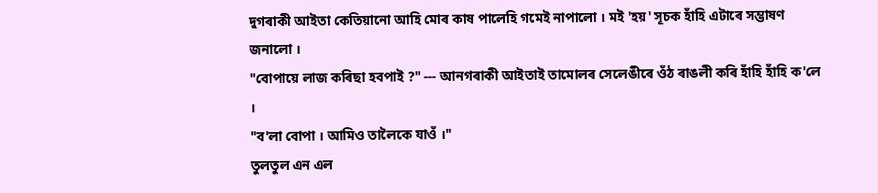দুগৰাকী আইতা কেতিয়ানো আহি মোৰ কাষ পালেহি গমেই নাপালো । মই 'হয়' সূচক হাঁহি এটাৰে সম্ভাষণ জনালো ।
"বোপায়ে লাজ কৰিছা হবপাই ?" --- আনগৰাকী আইতাই তামোলৰ সেলেঙীৰে ওঁঠ ৰাঙলী কৰি হাঁহি হাঁহি ক'লে ।
"ব'লা বোপা । আমিও তালৈকে যাওঁ ।"
তুলতুল এন এল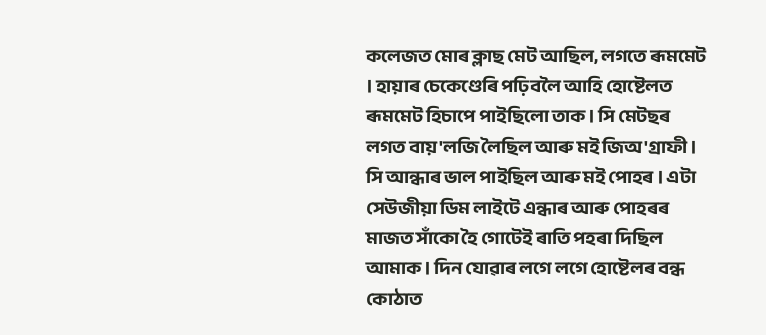কলেজত মোৰ ক্লাছ মেট আছিল, লগতে ৰূমমেট । হায়াৰ চেকেণ্ডেৰি পঢ়িবলৈ আহি হোষ্টেলত ৰূমমেট হিচাপে পাইছিলো তাক । সি মেটছৰ লগত বায়'লজি লৈছিল আৰু মই জিঅ'গ্ৰাফী । সি আন্ধাৰ ভাল পাইছিল আৰু মই পোহৰ । এটা সেউজীয়া ডিম লাইটে এন্ধাৰ আৰু পোহৰৰ মাজত সাঁকো হৈ গোটেই ৰাতি পহৰা দিছিল আমাক । দিন যোৱাৰ লগে লগে হোষ্টেলৰ বন্ধ কোঠাত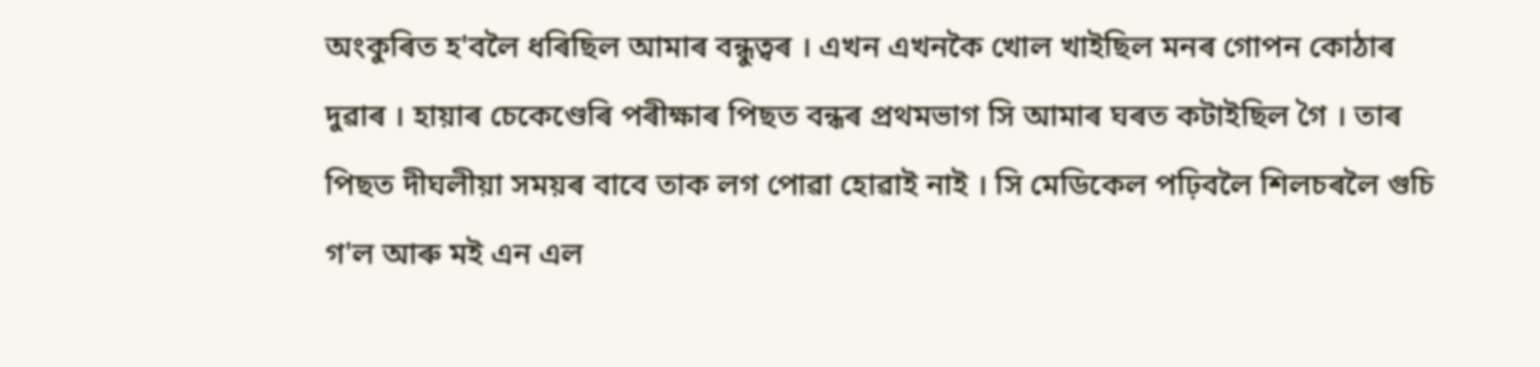অংকুৰিত হ'বলৈ ধৰিছিল আমাৰ বন্ধুত্বৰ । এখন এখনকৈ খোল খাইছিল মনৰ গোপন কোঠাৰ দুৱাৰ । হায়াৰ চেকেণ্ডেৰি পৰীক্ষাৰ পিছত বন্ধৰ প্ৰথমভাগ সি আমাৰ ঘৰত কটাইছিল গৈ । তাৰ পিছত দীঘলীয়া সময়ৰ বাবে তাক লগ পোৱা হোৱাই নাই । সি মেডিকেল পঢ়িবলৈ শিলচৰলৈ গুচি গ'ল আৰু মই এন এল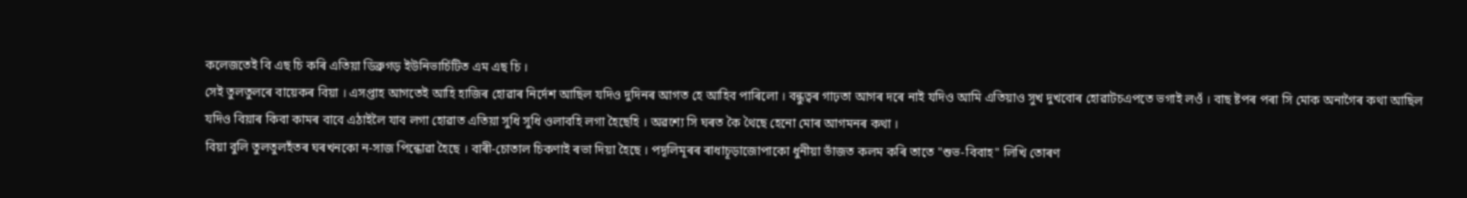কলেজতেই বি এছ চি কৰি এতিয়া ডিব্ৰুগড় ইউনিভাৰ্চিটিত এম এছ চি ।
সেই তুলতুলৰে বায়েকৰ বিয়া । এসপ্তাহ আগতেই আহি হাজিৰ হোৱাৰ নিৰ্দেশ আছিল যদিও দুদিনৰ আগত হে আহিব পাৰিলো । বন্ধুত্বৰ গাঢ়তা আগৰ দৰে নাই যদিও আমি এতিয়াও সুখ দুখবোৰ হোৱাটচএপতে ভগাই লওঁ । বাছ ষ্টপৰ পৰা সি মোক অনাগৈৰ কথা আছিল যদিও বিয়াৰ কিবা কামৰ বাবে এঠাইলৈ যাব লগা হোৱাত এতিয়া সুধি সুধি ওলাবহি লগা হৈছেহি । অৱশ্যে সি ঘৰত কৈ থৈছে হেনো মোৰ আগমনৰ কথা ।
বিয়া বুলি তুলতুলহঁতৰ ঘৰখনকো ন-সাজ পিন্ধোৱা হৈছে । বাৰী-চোতাল চিকণাই ৰভা দিয়া হৈছে । পদূলিমূৰৰ ৰাধাচূড়াজোপাকো ধুনীয়া ভাঁজত কলম কৰি তাতে "শুভ-বিবাহ" লিখি তোৰণ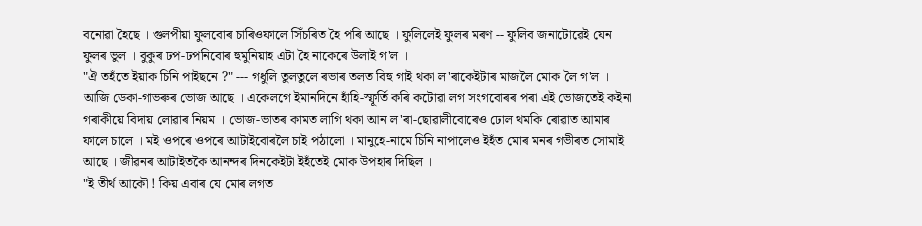বনোৱা হৈছে । গুলপীয়া ফুলবোৰ চাৰিওফালে সিঁচৰিত হৈ পৰি আছে । ফুলিলেই ফুলৰ মৰণ -- ফুলিব জনাটোৱেই যেন ফুলৰ ভুল । বুকুৰ ঢপ-ঢপনিবোৰ হুমুনিয়াহ এটা হৈ নাকেৰে উলাই গ'ল ।
"ঐ তহঁতে ইয়াক চিনি পাইছনে ?" --- গধুলি তুলতুলে ৰভাৰ তলত বিহু গাই থকা ল'ৰাকেইটাৰ মাজলৈ মোক লৈ গ'ল । আজি ডেকা-গাভৰুৰ ভোজ আছে । একেলগে ইমানদিনে হাঁহি-স্ফূৰ্তি কৰি কটোৱা লগ সংগবোৰৰ পৰা এই ভোজতেই কইনা গৰাকীয়ে বিদায় লোৱাৰ নিয়ম । ভোজ-ভাতৰ কামত লাগি থকা আন ল'ৰা-ছোৱালীবোৰেও ঢোল থমকি ৰোৱাত আমাৰ ফালে চালে । মই ওপৰে ওপৰে আটাইবোৰলৈ চাই পঠালো । মানুহে-নামে চিনি নাপালেও ইহঁত মোৰ মনৰ গভীৰত সোমাই আছে । জীৱনৰ আটাইতকৈ আনন্দৰ দিনকেইটা ইহঁতেই মোক উপহাৰ দিছিল ।
"ই তীৰ্থ আকৌ ! কিয় এবাৰ যে মোৰ লগত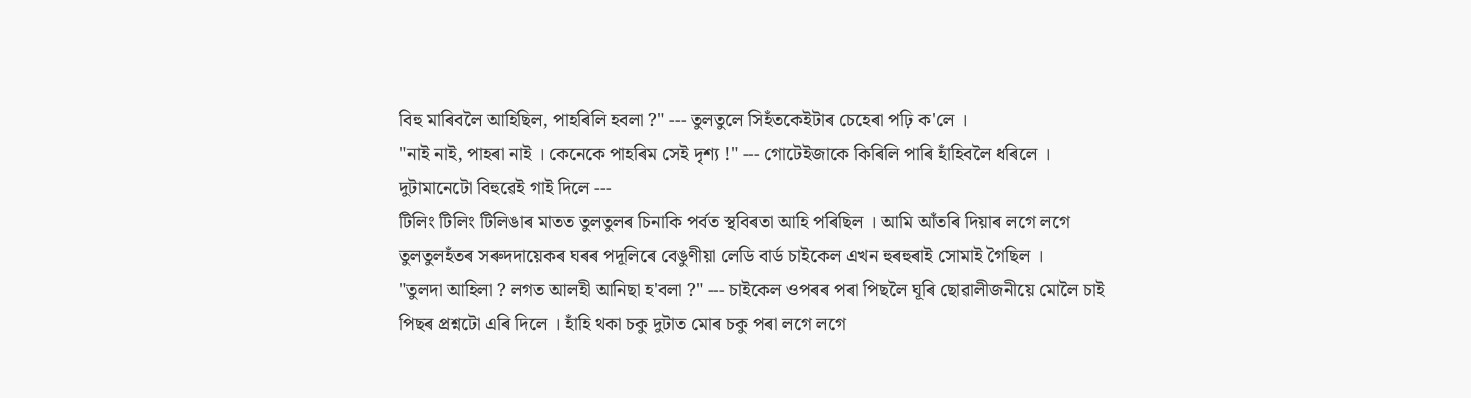বিহু মাৰিবলৈ আহিছিল, পাহৰিলি হবলা ?" --- তুলতুলে সিহঁতকেইটাৰ চেহেৰা পঢ়ি ক'লে ।
"নাই নাই, পাহৰা নাই । কেনেকে পাহৰিম সেই দৃশ্য !" --- গোটেইজাকে কিৰিলি পাৰি হাঁহিবলৈ ধৰিলে । দুটামানেটো বিহুৱেই গাই দিলে ---
টিলিং টিলিং টিলিঙাৰ মাতত তুলতুলৰ চিনাকি পৰ্বত স্থবিৰতা আহি পৰিছিল । আমি আঁতৰি দিয়াৰ লগে লগে তুলতুলহঁতৰ সৰুদদায়েকৰ ঘৰৰ পদূলিৰে বেঙুণীয়া লেডি বাৰ্ড চাইকেল এখন হুৰহুৰাই সোমাই গৈছিল ।
"তুলদা আহিলা ? লগত আলহী আনিছা হ'বলা ?" --- চাইকেল ওপৰৰ পৰা পিছলৈ ঘূৰি ছোৱালীজনীয়ে মোলৈ চাই পিছৰ প্ৰশ্নটো এৰি দিলে । হাঁহি থকা চকু দুটাত মোৰ চকু পৰা লগে লগে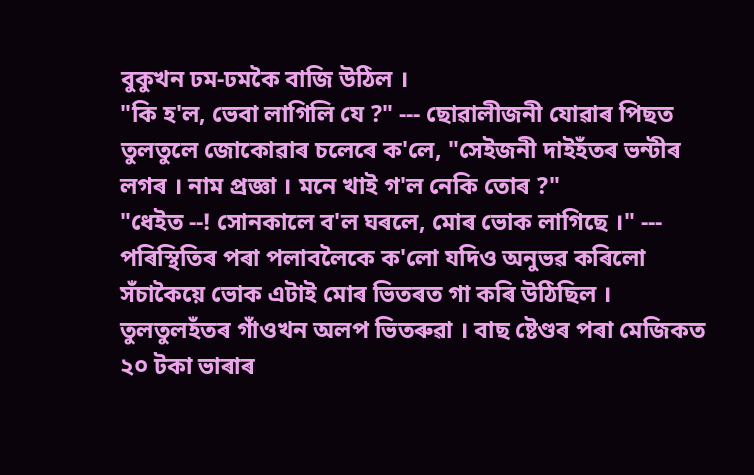বুকুখন ঢম-ঢমকৈ বাজি উঠিল ।
"কি হ'ল, ভেবা লাগিলি যে ?" --- ছোৱালীজনী যোৱাৰ পিছত তুলতুলে জোকোৱাৰ চলেৰে ক'লে, "সেইজনী দাইহঁতৰ ভন্টীৰ লগৰ । নাম প্ৰজ্ঞা । মনে খাই গ'ল নেকি তোৰ ?"
"ধেইত --! সোনকালে ব'ল ঘৰলে, মোৰ ভোক লাগিছে ।" --- পৰিস্থিতিৰ পৰা পলাবলৈকে ক'লো যদিও অনুভৱ কৰিলো সঁচাকৈয়ে ভোক এটাই মোৰ ভিতৰত গা কৰি উঠিছিল ।
তুলতুলহঁতৰ গাঁওখন অলপ ভিতৰুৱা । বাছ ষ্টেণ্ডৰ পৰা মেজিকত ২০ টকা ভাৰাৰ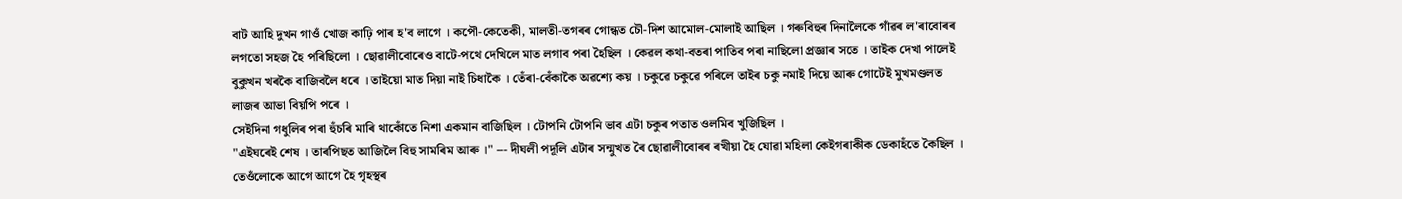বাট আহি দুখন গাওঁ খোজ কাঢ়ি পাৰ হ'ব লাগে । কপৌ-কেতেকী, মালতী-তগৰৰ গোন্ধত চৌ-দিশ আমোল-মোলাই আছিল । গৰুবিহুৰ দিনালৈকে গাঁৱৰ ল'ৰাবোৰৰ লগতো সহজ হৈ পৰিছিলো । ছোৱালীবোৰেও বাটে-পথে দেখিলে মাত লগাব পৰা হৈছিল । কেৱল কথা-বতৰা পাতিব পৰা নাছিলো প্ৰজ্ঞাৰ সতে । তাইক দেখা পালেই বুকুখন খৰকৈ বাজিবলৈ ধৰে । তাইয়ো মাত দিয়া নাই চিধাকৈ । তেঁৰা-বেঁকাকৈ অৱশ্যে কয় । চকুৱে চকুৱে পৰিলে তাইৰ চকু নমাই দিয়ে আৰু গোটেই মুখমণ্ডলত লাজৰ আভা বিয়পি পৰে ।
সেইদিনা গধুলিৰ পৰা হুঁচৰি মাৰি থাকোঁতে নিশা একমান বাজিছিল । টোপনি টোপনি ভাব এটা চকুৰ পতাত ওলমিব খুজিছিল ।
"এইঘৰেই শেষ । তাৰপিছত আজিলৈ বিহু সামৰিম আৰু ।" --- দীঘলী পদূলি এটাৰ সন্মুখত ৰৈ ছোৱালীবোৰৰ ৰখীয়া হৈ যোৱা মহিলা কেইগৰাকীক ডেকাহঁতে কৈছিল । তেওঁলোকে আগে আগে হৈ গৃহস্থৰ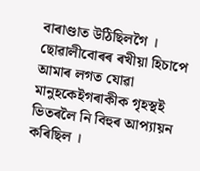বাৰাণ্ডাত উঠিছিলগৈ ।
ছোৱালীবোৰৰ ৰখীয়া হিচাপে আমাৰ লগত যোৱা মানুহকেইগৰাকীক গৃহস্থই ভিতৰলৈ নি বিহুৰ আপ্যায়ন কৰিছিল ।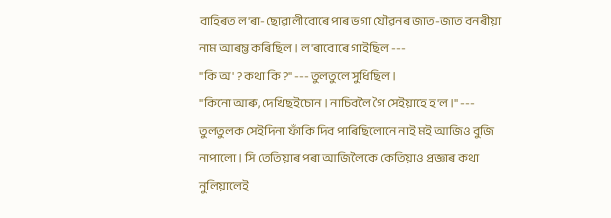বাহিৰত ল'ৰা-ছোৱালীবোৰে পাৰ ভগা যৌৱনৰ জাত-জাত বনৰীয়া নাম আৰম্ভ কৰিছিল । ল'ৰাবোৰে গাইছিল ---
"কি অ' ? কথা কি ?" --- তুলতুলে সুধিছিল ।
"কিনো আৰু, দেখিছইচোন । নাচিবলৈ গৈ সেইয়াহে হ'ল ।" --- তুলতুলক সেইদিনা ফাঁকি দিব পাৰিছিলোনে নাই মই আজিও বুজি নাপালো । সি তেতিয়াৰ পৰা আজিলৈকে কেতিয়াও প্ৰজ্ঞাৰ কথা নুলিয়ালেই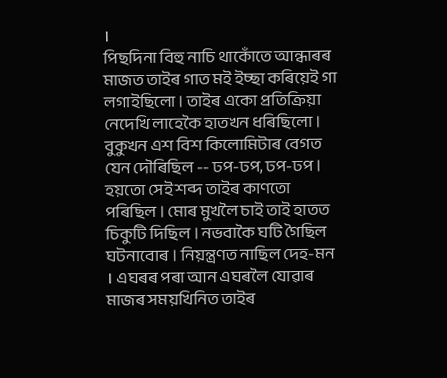।
পিছদিনা বিহু নাচি থাকোঁতে আন্ধাৰৰ মাজত তাইৰ গাত মই ইচ্ছা কৰিয়েই গা লগাইছিলো । তাইৰ একো প্ৰতিক্ৰিয়া নেদেখি লাহেকৈ হাতখন ধৰিছিলো । বুকুখন এশ বিশ কিলোমিটাৰ বেগত যেন দৌৰিছিল -- ঢপ-ঢপ, ঢপ-ঢপ । হয়তো সেই শব্দ তাইৰ কাণতো পৰিছিল । মোৰ মুখলৈ চাই তাই হাতত চিকুটি দিছিল । নভবাকৈ ঘটি গৈছিল ঘটনাবোৰ । নিয়ন্ত্ৰণত নাছিল দেহ-মন । এঘৰৰ পৰা আন এঘৰলৈ যোৱাৰ মাজৰ সময়খিনিত তাইৰ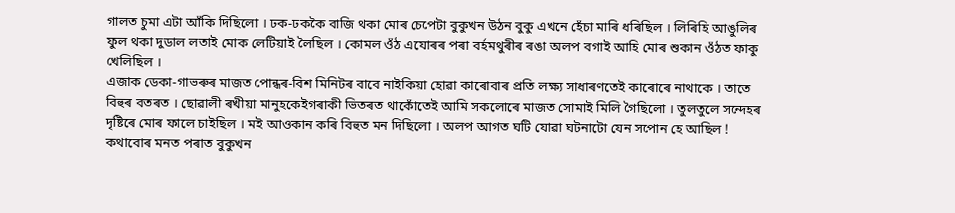গালত চুমা এটা আঁকি দিছিলো । ঢক-ঢককৈ বাজি থকা মোৰ চেপেটা বুকুখন উঠন বুকু এখনে হেঁচা মাৰি ধৰিছিল । লিৰিহি আঙুলিৰ ফুল থকা দুডাল লতাই মোক লেটিয়াই লৈছিল । কোমল ওঁঠ এযোৰৰ পৰা বৰ্হমথুৰীৰ ৰঙা অলপ বগাই আহি মোৰ শুকান ওঁঠত ফাকু খেলিছিল ।
এজাক ডেকা-গাভৰুৰ মাজত পোন্ধৰ-বিশ মিনিটৰ বাবে নাইকিয়া হোৱা কাৰোবাৰ প্ৰতি লক্ষ্য সাধাৰণতেই কাৰোৰে নাথাকে । তাতে বিহুৰ বতৰত । ছোৱালী ৰখীয়া মানুহকেইগৰাকী ভিতৰত থাকোঁতেই আমি সকলোৰে মাজত সোমাই মিলি গৈছিলো । তুলতুলে সন্দেহৰ দৃষ্টিৰে মোৰ ফালে চাইছিল । মই আওকান কৰি বিহুত মন দিছিলো । অলপ আগত ঘটি যোৱা ঘটনাটো যেন সপোন হে আছিল !
কথাবোৰ মনত পৰাত বুকুখন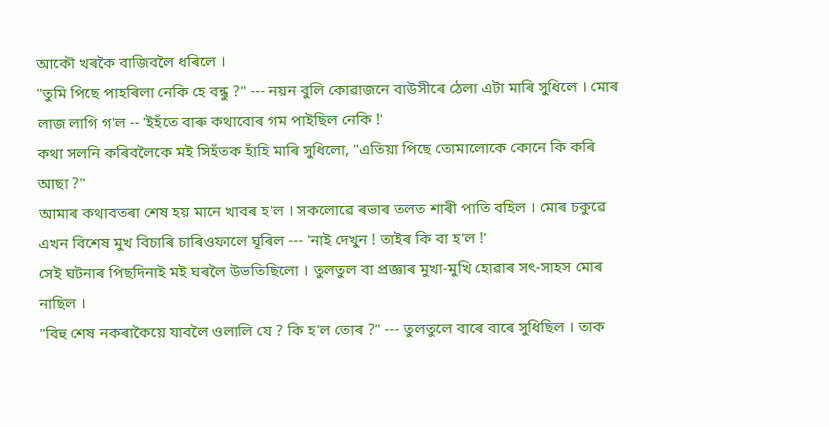আকৌ খৰকৈ বাজিবলৈ ধৰিলে ।
"তুমি পিছে পাহৰিলা নেকি হে বন্ধু ?" --- নয়ন বুলি কোৱাজনে বাউসীৰে ঠেলা এটা মাৰি সুধিলে । মোৰ লাজ লাগি গ'ল -- 'ইহঁতে বাৰু কথাবোৰ গম পাইছিল নেকি !'
কথা সলনি কৰিবলৈকে মই সিহঁতক হাঁহি মাৰি সুধিলো, "এতিয়া পিছে তোমালোকে কোনে কি কৰি আছা ?"
আমাৰ কথাবতৰা শেষ হয় মানে খাবৰ হ'ল । সকলোৱে ৰভাৰ তলত শাৰী পাতি বহিল । মোৰ চকুৱে এখন বিশেষ মুখ বিচাৰি চাৰিওফালে ঘূৰিল --- 'নাই দেখুন ! তাইৰ কি বা হ'ল !'
সেই ঘটনাৰ পিছদিনাই মই ঘৰলৈ উভতিছিলো । তুলতুল বা প্ৰজ্ঞাৰ মুখা-মুখি হোৱাৰ সৎ-সাহস মোৰ নাছিল ।
"বিহু শেষ নকৰাকৈয়ে যাবলৈ ওলালি যে ? কি হ'ল তোৰ ?" --- তুলতুলে বাৰে বাৰে সুধিছিল । তাক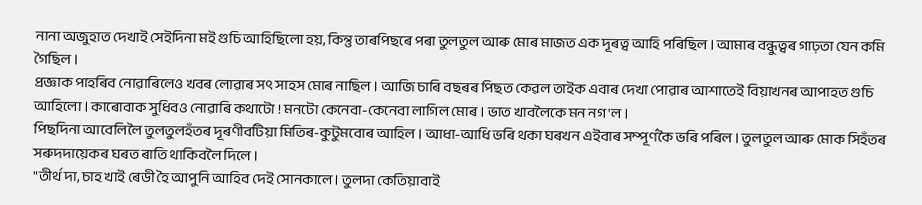নানা অজুহাত দেখাই সেইদিনা মই গুচি আহিছিলো হয়, কিন্তু তাৰপিছৰে পৰা তুলতুল আৰু মোৰ মাজত এক দূৰত্ব আহি পৰিছিল । আমাৰ বন্ধুত্বৰ গাঢ়তা যেন কমি গৈছিল ।
প্ৰজ্ঞাক পাহৰিব নোৱাৰিলেও খবৰ লোৱাৰ সৎ সাহস মোৰ নাছিল । আজি চাৰি বছৰৰ পিছত কেৱল তাইক এবাৰ দেখা পোৱাৰ আশাতেই বিয়াখনৰ আপাহত গুচি আহিলো । কাৰোবাক সুধিবও নোৱাৰি কথাটো ! মনটো কেনেবা-কেনেবা লাগিল মোৰ । ভাত খাবলৈকে মন নগ'ল ।
পিছদিনা আবেলিলৈ তুলতুলহঁতৰ দূৰণীবটিয়া মিতিৰ-কুটুমবোৰ আহিল । আধা-আধি ভৰি থকা ঘৰখন এইবাৰ সম্পূৰ্ণকৈ ভৰি পৰিল । তুলতুল আৰু মোক সিহঁতৰ সৰুদদায়েকৰ ঘৰত ৰাতি থাকিবলৈ দিলে ।
"তীৰ্থ দা, চাহ খাই ৰেডী হৈ আপুনি আহিব দেই সোনকালে । তুলদা কেতিয়াবাই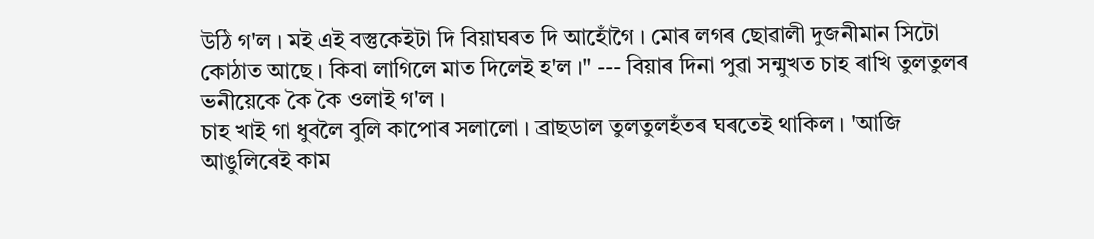উঠি গ'ল । মই এই বস্তুকেইটা দি বিয়াঘৰত দি আহোঁগৈ । মোৰ লগৰ ছোৱালী দুজনীমান সিটো কোঠাত আছে । কিবা লাগিলে মাত দিলেই হ'ল ।" --- বিয়াৰ দিনা পুৱা সন্মুখত চাহ ৰাখি তুলতুলৰ ভনীয়েকে কৈ কৈ ওলাই গ'ল ।
চাহ খাই গা ধুবলৈ বুলি কাপোৰ সলালো । ব্ৰাছডাল তুলতুলহঁতৰ ঘৰতেই থাকিল । 'আজি আঙুলিৰেই কাম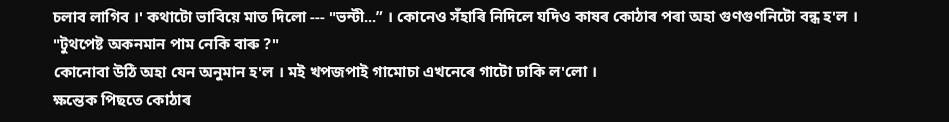চলাব লাগিব ।' কথাটো ভাবিয়ে মাত দিলো --- "ভন্টী...” । কোনেও সঁহাৰি নিদিলে যদিও কাষৰ কোঠাৰ পৰা অহা গুণগুণনিটো বন্ধ হ'ল ।
"টুথপেষ্ট অকনমান পাম নেকি বাৰু ?"
কোনোবা উঠি অহা যেন অনুমান হ'ল । মই খপজপাই গামোচা এখনেৰে গাটো ঢাকি ল'লো ।
ক্ষন্তেক পিছতে কোঠাৰ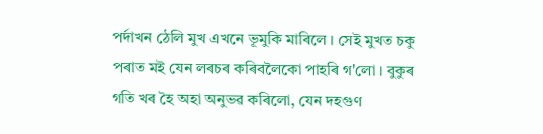পৰ্দাখন ঠেলি মুখ এখনে ভূমুকি মাৰিলে । সেই মুখত চকু পৰাত মই যেন লৰচৰ কৰিবলৈকো পাহৰি গ'লো । বুকুৰ গতি খৰ হৈ অহা অনুভৱ কৰিলো, যেন দহগুণ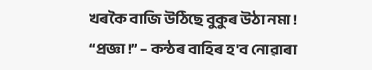খৰকৈ বাজি উঠিছে বুকুৰ উঠা নমা !
“প্ৰজ্ঞা !” – কন্ঠৰ বাহিৰ হ'ব নোৱাৰা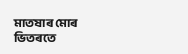মাতষাৰ মোৰ ভিতৰতে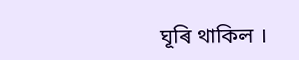ঘূৰি থাকিল ।